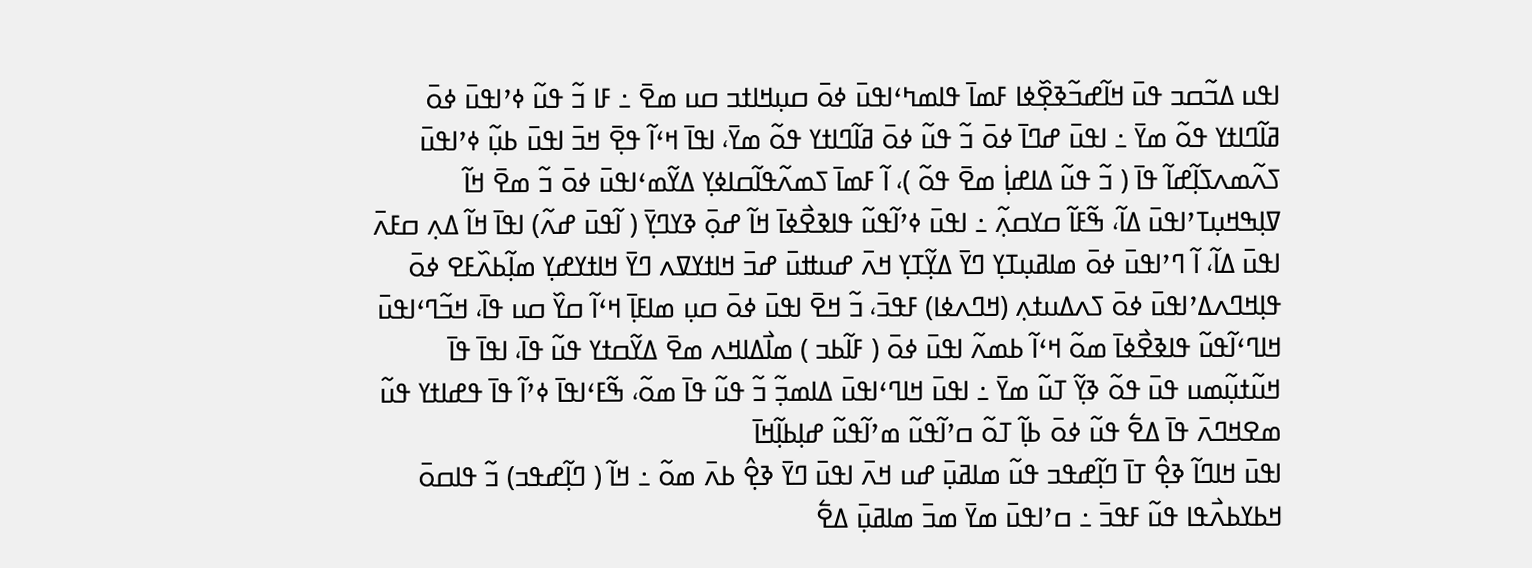ߊߟߎ ߡߏ߬ߛߏ ߟߎ߫ ߞߊ߬ߝߏ߬ߢߐ߲߰ߦߊ ߓߘߊ߫ ߟߊߘߤߵߊߟߎ߫ ߦߋ߫ ߛߎ߲ߞߊߙߏ ߛߎ ߘߐ߫ ߸ ߓߊ ߏ߬ ߟߎ߬ ߦߴߊߟߎ߫ ߦߋ߫ ߥߊ߬ߣߊߙߌ ߟߋ߬ ߘߌ߫ ߸ ߊߟߎ߫ ߝߣߊ߫ ߦߋ߫ ߏ߬ ߟߎ߬ ߦߋ߫ ߥߊ߬ߣߊߙߌ ߟߋ߬ ߘߌ߫، ߊߟߊ߫ ߞߵߊ߬ ߟߐ߲߫ ߞߏ߫ ߊߟߎ߫ ߕߎ߲߬ ߦߴߊߟߎ߫ ߖߍ߬ߘߍߖߊ߲߬ߝߊ߬ ߟߊ߫ ( ߏ߬ ߟߎ߬ ߡߊߝߊ߲߭ ߘߐ߫ ߟߋ߬ )، ߊ߬ ߓߘߊ߫ ߖߘߍ߬ߟߊ߬ߛߊߦߌ߲ ߡߌ߬ߘߵߊߟߎ߫ ߦߋ߫ ߏ߬ ߘߐ߫ ߞߊ߬ ߜߊ߲ߒߞߎ߲ߠߴߊߟߎ߫ ߡߊ߬، ߒ߬ߓߊ߬ ߛߌߛߍ߲߬ ߸ ߊߟߎ߫ ߦߴߊ߬ߟߎ߬ ߟߊߢߐ߯ߦߊ߫ ߞߊ߬ ߝߋ߲߫ ߢߌߣߌ߲߫ ( ߊ߬ߟߎ߫ ߝߍ߬) ߊߟߊ߫ ߞߊ߬ ߡߍ߲ ߛߓߍ߫ ߊߟߎ߫ ߡߊ߬، ߊ߬ ߣߴߊߟߎ߫ ߦߋ߫ ߘߊߥߎ߲ߠߌ߲ ߣߌ߫ ߡߌ߲߬ߠߌ߲ ߞߍ߫ ߝߎߚߎ߫ ߝߏ߫ ߞߊߙߌߜߍ ߣߌ߫ ߞߊߙߌߝߌ߲ ߘߊ߲߬ߕߍ߰ߓߐ ߦߋ߫ ߟߊ߲ߞߣߍߡߴߊߟߎ߫ ߦߋ߫ ߖߍߡߎߙߍ߲ (ߞߣߍߦߊ) ߓߟߏ߫، ߏ߬ ߞߐ߫ ߊߟߎ߫ ߦߋ߫ ߛߎ߲ ߘߊߓߊ߲߫ ߞߵߊ߬ ߛߌ߰ ߛߎ ߟߊ߫، ߞߏ߬ߣߵߊߟߎ߫ ߞߊߣߵߊ߬ߟߎ߬ ߟߊߢߐ߯ߦߊ߫ ߘߋ߬ ߞߵߊ߬ ߕߘߍ߬ ߊߟߎ߫ ߦߋ߫ ( ߓߊ߬ߕߏ ) ߘߊ߯ߡߊߞߍ ߘߐ߫ ߡߌ߬ߛߙߌ ߟߎ߬ ߟߊ߫، ߊߟߊ߫ ߟߊ߫ ߞߎ߬ߙߎ߲߬ߘߎ ߟߎ߫ ߟߋ߬ ߢߌ߲߬ ߠߎ߬ ߘߌ߫ ߸ ߊߟߎ߫ ߞߊߣߵߊߟߎ߫ ߡߊߘߏ߲߬ ߏ߬ ߟߎ߬ ߟߊ߫ ߘߋ߬، ߒ߬ߓߵߊߟߊ߫ ߦߴߊ߬ ߟߊ߫ ߟߝߊߙߌ ߟߎ߬ ߘߐߞߣߍ߫ ߟߊ߫ ߡߐ߱ ߟߎ߬ ߦߋ߫ ߕߊ߲߬ ߠߋ߬ ߛߴߊ߬ߟߎ߬ ߘߴߊ߬ߟߎ߬ ߝߊ߲ߕߊ߲߬ߞߊ߫
ߊߟߎ߫ ߞߊߣߊ߬ ߢߐ߲߮ ߠߊ߫ ߣߊ߲߬ߝߟߏ ߟߎ߬ ߘߊߥߎ߲߫ ߝߎ ߞߍ߫ ߊߟߎ߫ ߣߌ߫ ߢߐ߲߮ ߕߍ߫ ߘߋ߬ ߸ ߞߊ߬ ( ߣߊ߲߬ߝߟߏ) ߏ߬ ߟߊߛߋ߫ ߞߕߌߕߍ߯ߟߊ ߟߎ߬ ߓߟߏ߫ ߸ ߛߴߊߟߎ߫ ߘߌ߫ ߘߏ߫ ߘߊߥߎ߲߫ ߡߐ߱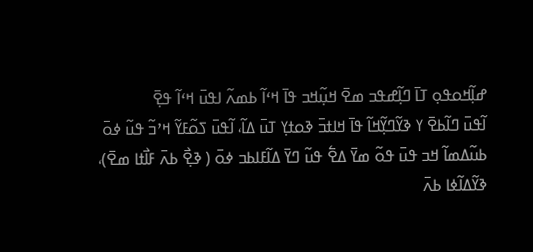ߝߊ߲߬ߞߋߟߋ߲ ߠߊ߫ ߣߊ߲߬ߝߟߏ ߘߐ߫ ߞߎ߲߬ߞߏ ߟߊ߫ ߞߵߊ߬ ߕߘߍ߬ ߊߟߎ߫ ߞߵߊ߬ ߟߐ߲߫
ߊ߬ߟߎ߫ ߣߊ߬ߕߐ߫ ߌ ߢߌ߬ߣߌ߲߬ߞߊ߬ ߟߊ߫ ߞߊߙߏ߫ ߢߋߙߌ߲ ߠߎ߫ ߡߊ߬، ߊ߬ߟߎ߫ ߖߋ߬ߓߌ߬ ߞߴߏ߬ ߟߎ߬ ߦߋ߫ ߕߎ߬ߡߘߊ߬ ߞߏ ߟߎ߫ ߟߋ߬ ߘߌ߫ ߡߐ߱ ߟߎ߬ ߣߌ߫ ߡߊ߬ߓߊߕߏ ߦߋ߫ ( ߢߐ߲߯ ߕߍ߫ ߓߊ߯ߙߊ ߘߐ߫)، ߢߌ߬ߡߊ߬ߦߊ ߕߍ߫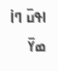ߊߟߎ߫ ߣߊ߭ ߘߌ߫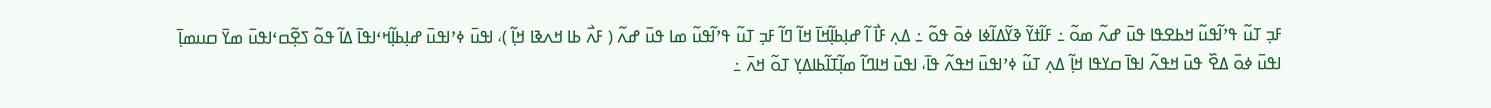ߓߏ߲ ߠߎ߬ ߟߴߊ߬ߟߎ߬ ߞߕߐߟߊ ߟߎ߫ ߝߍ߬ ߘߋ߬ ߸ ߓߊ߬ߙߌ߬ ߢߌ߬ߡߊ߬ߦߊ ߦߋ߫ ߟߋ߬ ߸ ߡߍ߲ ߓߊ߯ ߊ߬ ߝߊ߲ߕߊ߲߬ߞߊ߫ ߞߊ߬ ߣߊ߬ ߓߏ߲ ߠߎ߬ ߟߴߊ߬ߟߎ߬ ߘߊ ߟߎ߫ ߝߍ߬ ( ߓߍ߯ ߕߊ ߞߍߢߊ ߞߊ߲߬ )، ߊߟߎ߫ ߦߴߊߟߎ߫ ߝߊ߲ߕߊ߲߬ߞߵߊߟߊ߫ ߡߊ߬ ߟߋ߬ ߖߐ߲߬ߛߵߊߟߎ߫ ߘߌ߫ ߛߎߘߊ߲߫
ߊߟߎ߫ ߦߋ߫ ߡߐ߰ ߟߎ߫ ߞߟߍ߬ ߊߟߊ߫ ߛߌߟߊ ߞߊ߲߬ ߡߍ߲ ߠߎ߬ ߦߴߊߟߎ߫ ߞߟߍ߬ ߟߊ߫، ߊߟߎ߫ ߞߊߣߊ߬ ߘߊ߲߬ߠߊ߬ߕߊߡߌ߲ ߠߋ߬ ߞߍ߫ ߸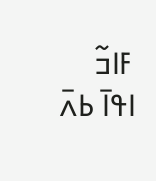ߓߊߏ߬ ߊߟߊ߫ ߕߍ߫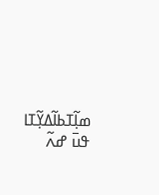ߘߊ߲߬ߠߕߊ߬ߡߌ߲߬ߠߊ ߟߎ߫ ߝߍ߬